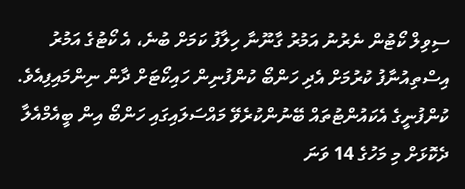ސިވިލް ކޯޓުން ނެރުނު އަމުރު ގާނޫނާ ހިލާފު ކަމަށް ބުނެ، އެ ކޯޓުގެ އަމުރު އިސްތިއުނާފު ކުރުމަށް އެދި ހަންބޯ ކުންފުނިން ހައިކޯޓަށް ދާން ނިންމައިފިއެވެ.
ކުންފުނީގެ އެކައުންޓުތައް ބޭނުންކުރެވޭ މައްސަލައިގައި ހަންބޯ އިން ބީއެމްއެލާ ދެކޮޅަށް މި މަހުގެ 14 ވަނަ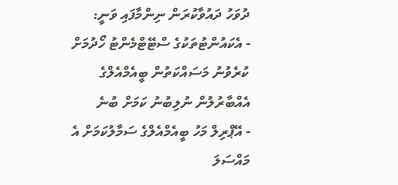ދުވަހު ދައުވާކުރަން ނިންމާފައި ވަނީ:
- އެކައުންޓުތަކުގެ ސްޓޭޓްމެންޓު ހޯދުމަށް ކުރެވުނު މަސައްކަތުން ބީއެމްއެލްގެ އެއްބާރުލުން ނުލިބުނު ކަމަށް ބުނެ
- އޭޕްރިލް މަހު ބީއެމްއެލްގެ ސަމާލުކަމަށް އެ މައްސަލަ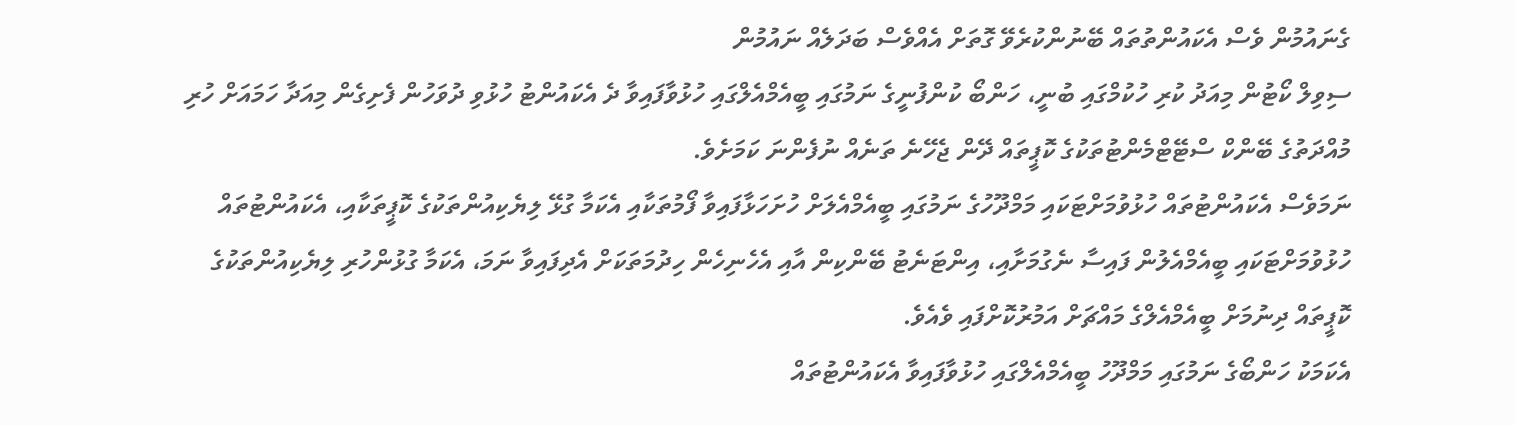ގެނައުމުން ވެސް އެކައުންތުތައް ބޭނުންކުރެވޭ ގޮތަށް އެއްވެސް ބަދަލެއް ނައުމުން
ސިވިލް ކޯޓުން މިއަދު ކުރި ހުކުމްގައި ބުނީ، ހަންބޯ ކުންފުނީގެ ނަމުގައި ބީއެމްއެލްގައި ހުޅުވާފައިވާ ދެ އެކައުންޓު ހުޅުވި ދުވަހުން ފެށިގެން މިއަދާ ހަމައަށް ހުރި މުއްދަތުގެ ބޭންކް ސްޓޭޓްމެންޓުތަކުގެ ކޮޕީތައް ދޭން ޖެހޭނެ ތަނެއް ނުފެންނަ ކަމަށެވެ.
ނަމަވެސް އެކައުންޓުތައް ހުޅުވުމަށްޓަކައި މަމްދޫހުގެ ނަމުގައި ބީއެމްއެލަށް ހުށަހަޅާފައިވާ ފޯމުތަކާއި އެކަމާ ގުޅޭ ލިޔެކިއުންތަކުގެ ކޮޕީތަކާއި، އެކައުންޓުތައް ހުޅުވުމަށްޓަކައި ބީއެމްއެލުން ފައިސާ ނެގުމަށާއި، އިންޓަނެޓު ބޭންކިން އާއި އެހެނިހެން ހިދުމަތަކަށް އެދިފައިވާ ނަމަ، އެކަމާ ގުޅުންހުރި ލިޔެކިއުންތަކުގެ ކޮޕީތައް ދިނުމަށް ބީއެމްއެލްގެ މައްޗަށް އަމުރުކޮށްފައި ވެއެވެ.
އެކަމަކު ހަންބޯގެ ނަމުގައި މަމްދޫހު ބީއެމްއެލްގައި ހުޅުވާފައިވާ އެކައުންޓުތައް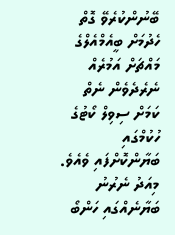ބޭނުންކުރެވޭ ގޮތް ހެދުމަށް ބީއެމްއެލްގެ މައްޗަށް އަމުރެއް ނެރެދެވެން ނެތް ކަމަށް ސިވިލް ކޯޓުގެ ހުކުމްގައި ބަޔާންކޮށްފައި ވެއެވެ.
މިއަދު ނެރުނު ބަޔާނެއްގައި ހަންބޯ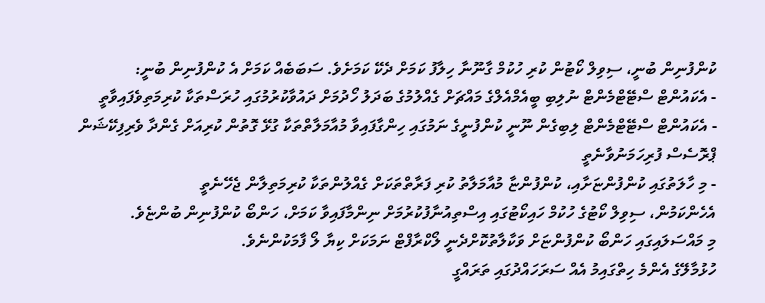ކުންފުނިން ބުނީ، ސިވިލް ކޯޓުން ކުރި ހުކުމް ގާނޫނާ ހިލާފު ކަމަށް ދެކޭ ކަމަށެވެ. ސަބަބެއް ކަމަށް އެ ކުންފުނިން ބުނީ:
- އެކައުންޓް ސްޓޭޓްމެންޓް ނުލިބި ބީއެމްއެލްގެ މައްޗަށް ގެއްލުމުގެ ބަދަލު ހޯދުމަށް ދައުވާކުރުމުގައި ހުރަސްތަކާ ކުރިމަތިވެފައިވާތީ
- އެކައުންޓް ސްޓޭޓްމެންޓް ލިބިގެން ނޫނީ ކުންފުނީގެ ނަމުގައި ހިންގާފައިވާ މުއާމަލާތްތަކާ ގުޅޭ ގޮތުން ކުރިއަށް ގެންދާ ވެރިފިކޭޝަން ޕްރޮސެސް ފުރިހަމަނުވާނެތީ
- މި ހާލަތުގައި ކުންފުންޏަށާއި، ކުންފުންޏާ މުއާމަލާތު ކުރި ފަރާތްތަކަށް ގެއްލުންތަކާ ކުރިމަތިލާން ޖެހޭނެތީ
އެހެންކަމުން، ސިވިލް ކޯޓުގެ ހުކުމް ހައިކޯޓުގައި އިސްތިއުނާފުކުރުމަށް ނިންމާފައިވާ ކަމަށް، ހަންބޯ ކުންފުނިން ބުންޏެވެ.
މި މައްސަލައިގައި ހަންބޯ ކުންފުންޏަށް ވަކާލާތުކޮށްދެނީ ލޯކްރާފްޓް ނަމަކަށް ކިޔާ ލޯ ފާމަކުންނެވެ.
ހުޅުމާލޭގެ އެންމެ ހިތްގައިމު އެއް ސަރަހައްދުގައި ތަރައްގީ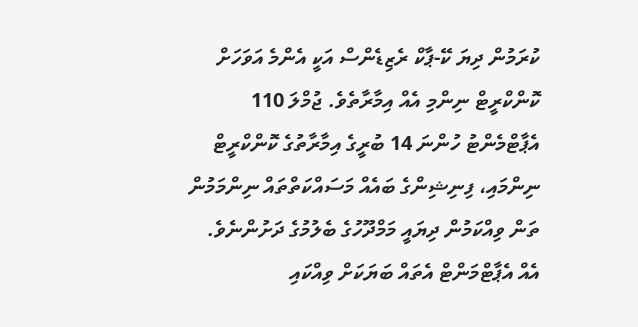ކުރަމުން ދިޔަ ކޭ-ޕާކް ރެޒިޑެންސް އަކީ އެންމެ އަވަހަށް ކޮންކްރީޓް ނިންމި އެއް އިމާރާތެވެ. ޖުމްލަ 110 އެޕާޓްމެންޓު ހުންނަ 14 ބުރީގެ އިމާރާތުގެ ކޮންކްރީޓް ނިންމައި، ފިނިޝިންގެ ބައެއް މަސައްކަތްތައް ނިންމަމުން ތަން ވިއްކަމުން ދިޔައީ މަމްދޫހުގެ ބެލުމުގެ ދަށުންނެވެ.
އެއް އެޕާޓްމަންޓް އެތައް ބަޔަކަށް ވިއްކައި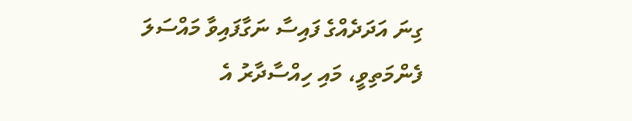ގިނަ އަދަދެއްގެ ފައިސާ ނަގާފައިވާ މައްސަލަ ފެންމަތިވީ، މައި ހިއްސާދާރު އެ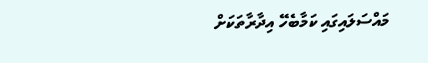މައްސަލައިގައި ކަމާބެހޭ އިދާރާތަކަށް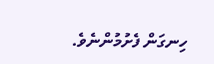ހިނގަން ފެށުމުންނެވެ.